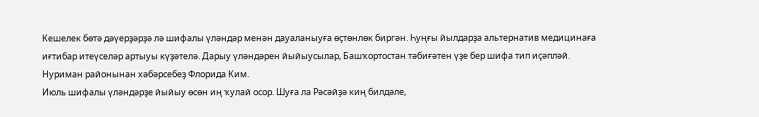Кешелек бөтә дәүерҙәрҙә лә шифалы үләндәр менән дауаланыуға өҫтөнлөк биргән. Һуңғы йылдарҙа альтернатив медицинаға иғтибар итеүселәр артыуы күҙәтелә. Дарыу үләндәрен йыйыусылар, Башҡортостан тәбиғәтен үҙе бер шифа тип иҫәпләй. Нуриман районынан хәбәрсебеҙ Флорида Ким.
Июль шифалы үләндәрҙе йыйыу өсөн иң ҡулай осор. Шуға ла Рәсәйҙә киң билдәле,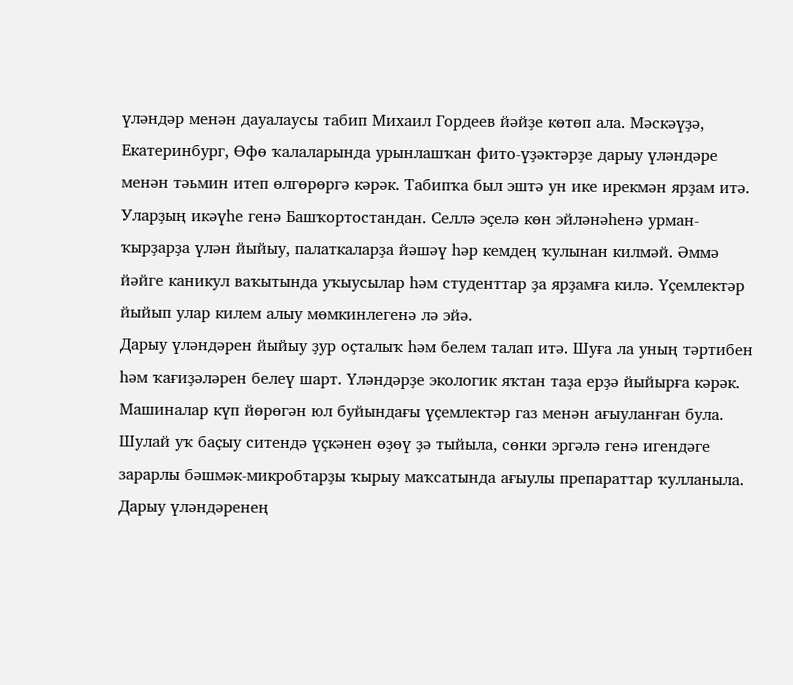үләндәр менән дауалаусы табип Михаил Гордеев йәйҙе көтөп ала. Мәскәүҙә, Екатеринбург, Өфө ҡалаларында урынлашҡан фито-үҙәктәрҙе дарыу үләндәре менән тәьмин итеп өлгөрөргә кәрәк. Табипҡа был эштә ун ике ирекмән ярҙам итә. Уларҙың икәүһе генә Башҡортостандан. Селлә эҫелә көн эйләнәһенә урман-ҡырҙарҙа үлән йыйыу, палаткаларҙа йәшәү һәр кемдең ҡулынан килмәй. Әммә йәйге каникул ваҡытында уҡыусылар һәм студенттар ҙа ярҙамға килә. Үҫемлектәр йыйып улар килем алыу мөмкинлегенә лә эйә.
Дарыу үләндәрен йыйыу ҙур оҫталыҡ һәм белем талап итә. Шуға ла уның тәртибен һәм ҡағиҙәләрен белеү шарт. Үләндәрҙе экологик яҡтан таҙа ерҙә йыйырға кәрәк. Машиналар күп йөрөгән юл буйындағы үҫемлектәр газ менән ағыуланған була. Шулай уҡ баҫыу ситендә үҫкәнен өҙөү ҙә тыйыла, сөнки эргәлә генә игендәге зарарлы бәшмәк-микробтарҙы ҡырыу маҡсатында ағыулы препараттар ҡулланыла. Дарыу үләндәренең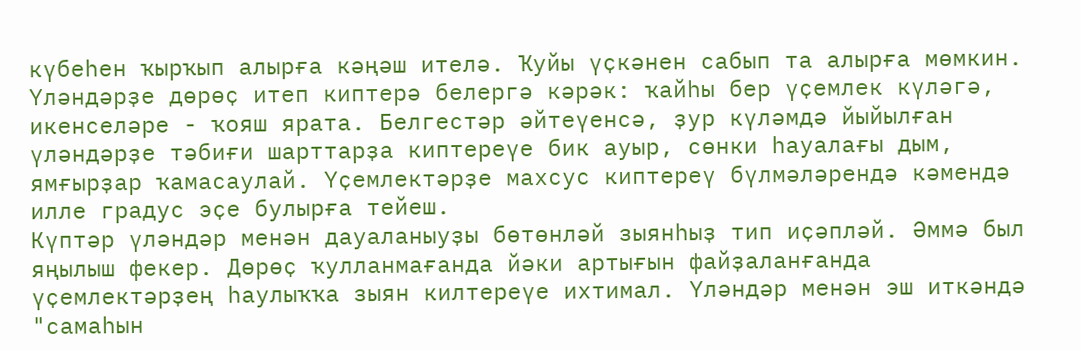күбеһен ҡырҡып алырға кәңәш ителә. Ҡуйы үҫкәнен сабып та алырға мөмкин. Үләндәрҙе дөрөҫ итеп киптерә белергә кәрәк: ҡайһы бер үҫемлек күләгә, икенселәре - ҡояш ярата. Белгестәр әйтеүенсә, ҙур күләмдә йыйылған үләндәрҙе тәбиғи шарттарҙа киптереүе бик ауыр, сөнки һауалағы дым, ямғырҙар ҡамасаулай. Үҫемлектәрҙе махсус киптереү бүлмәләрендә кәмендә илле градус эҫе булырға тейеш.
Күптәр үләндәр менән дауаланыуҙы бөтөнләй зыянһыҙ тип иҫәпләй. Әммә был яңылыш фекер. Дөрөҫ ҡулланмағанда йәки артығын файҙаланғанда үҫемлектәрҙең һаулыҡҡа зыян килтереүе ихтимал. Үләндәр менән эш иткәндә "самаһын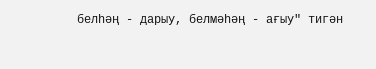белһәң - дарыу, белмәһәң - ағыу" тигән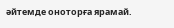әйтемде оноторға ярамай.